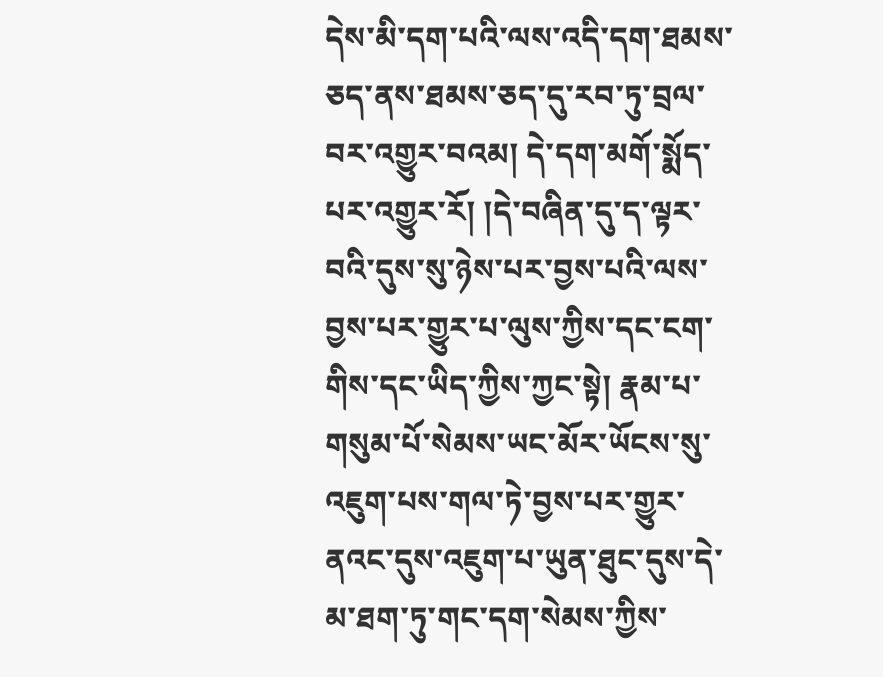དེས་མི་དག་པའི་ལས་འདི་དག་ཐམས་ཅད་ནས་ཐམས་ཅད་དུ་རབ་ཏུ་བྲལ་བར་འགྱུར་བའམ། དེ་དག་མགོ་སྨོད་པར་འགྱུར་རོ། །དེ་བཞིན་དུ་ད་ལྟར་བའི་དུས་སུ་ཉེས་པར་བྱས་པའི་ལས་བྱས་པར་གྱུར་པ་ལུས་ཀྱིས་དང་ངག་གིས་དང་ཡིད་ཀྱིས་ཀྱང་སྟེ། རྣམ་པ་གསུམ་པོ་སེམས་ཡང་མོར་ཡོངས་སུ་འཇུག་པས་གལ་ཏེ་བྱས་པར་གྱུར་ནའང་དུས་འཇུག་པ་ཡུན་ཐུང་དུས་དེ་མ་ཐག་ཏུ་གང་དག་སེམས་ཀྱིས་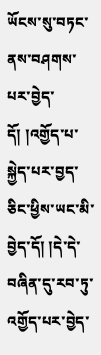ཡོངས་སུ་བཏང་ནས་བཤགས་པར་བྱེད་དོ། །འགྱོད་པ་སྐྱེད་པར་བྱད་ཅིང་ཕྱིས་ཡང་མི་བྱེད་དོ། །དེ་དེ་བཞིན་དུ་རབ་ཏུ་འགྱོད་པར་བྱེད་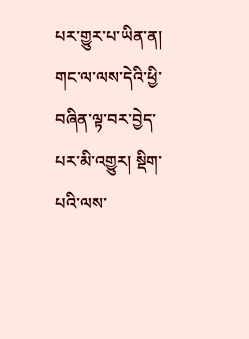པར་གྱུར་པ་ཡིན་ན། གང་ལ་ལས་དེའི་ཕྱི་བཞིན་ལྟ་བར་བྱེད་པར་མི་འགྱུར། སྡིག་པའི་ལས་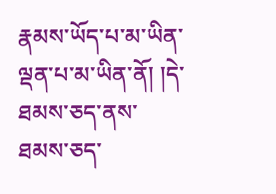རྣམས་ཡོད་པ་མ་ཡིན་ལྡན་པ་མ་ཡིན་ནོ། །དེ་ཐམས་ཅད་ནས་ཐམས་ཅད་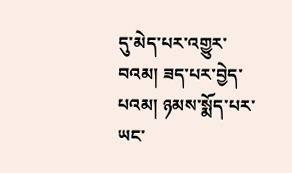དུ་མེད་པར་འགྱུར་བའམ། ཟད་པར་བྱེད་པའམ། ཉམས་སྨོད་པར་ཡང་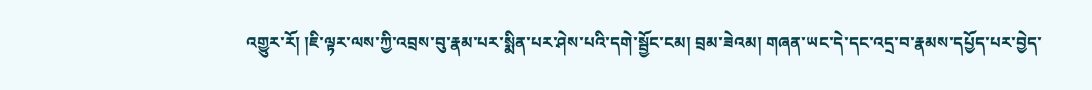འགྱུར་རོ། །ཇི་ལྟར་ལས་ཀྱི་འབྲས་བུ་རྣམ་པར་སྨིན་པར་ཤེས་པའི་དགེ་སྦྱོང་ངམ། བྲམ་ཟེའམ། གཞན་ཡང་དེ་དང་འདྲ་བ་རྣམས་དཔྱོད་པར་བྱེད་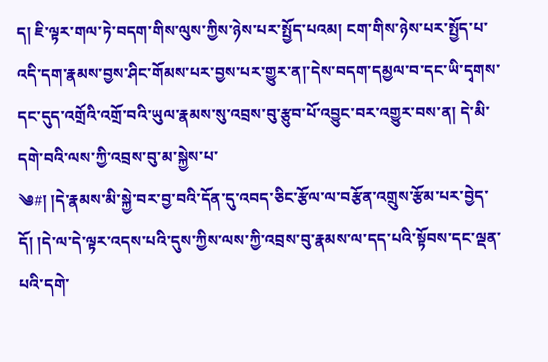ད། ཇི་ལྟར་གལ་ཏེ་བདག་གིས་ལུས་ཀྱིས་ཉེས་པར་སྤྱོད་པའམ། ངག་གིས་ཉེས་པར་སྤྱོད་པ་འདི་དག་རྣམས་བྱས་ཤིང་གོམས་པར་བྱས་པར་གྱུར་ན།་དེས་བདག་དམྱལ་བ་དང་ཡི་དྭགས་དང་དུད་འགྲོའི་འགྲོ་བའི་ཡུལ་རྣམས་སུ་འབྲས་བུ་རྩུབ་པོ་འབྱུང་བར་འགྱུར་བས་ན། དེ་མི་དགེ་བའི་ལས་ཀྱི་འབྲས་བུ་མ་སྐྱེས་པ་
༄#། །དེ་རྣམས་མི་སྐྱེ་བར་བྱ་བའི་དོན་དུ་འབད་ཅིང་རྩོལ་ལ་བརྩོན་འགྲུས་རྩོམ་པར་བྱེད་དོ། །དེ་ལ་དེ་ལྟར་འདས་པའི་དུས་ཀྱིས་ལས་ཀྱི་འབྲས་བུ་རྣམས་ལ་དད་པའི་སྟོབས་དང་ལྡན་པའི་དགེ་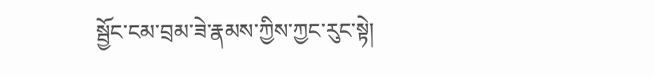སྦྱོང་ངམ་བྲམ་ཟེ་རྣམས་ཀྱིས་ཀྱང་རུང་སྟེ།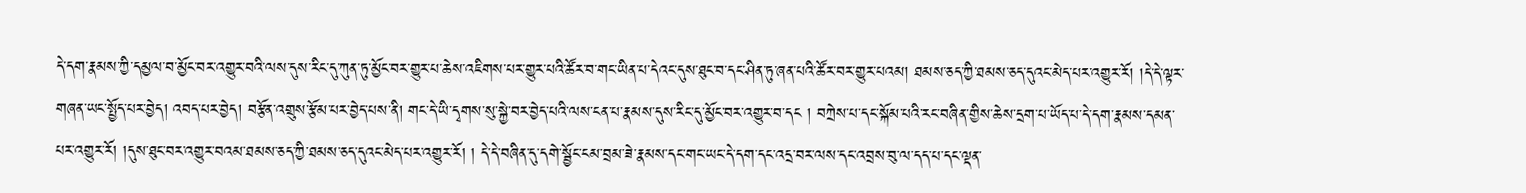དེ་དག་རྣམས་ཀྱི་དམྱལ་བ་མྱོང་བར་འགྱུར་བའི་ལས་དུས་རིང་དུ་ཀུན་ཏུ་མྱོང་བར་གྱུར་པ་ཆེས་འཇིགས་པར་གྱུར་པའི་ཚོར་བ་གང་ཡིན་པ་དེའང་དུས་ཐུང་བ་དང་ཤིན་ཏུ་ཞན་པའི་ཚོར་བར་གྱུར་པའམ། ཐམས་ཅད་ཀྱི་ཐམས་ཅད་དུའང་མེད་པར་འགྱུར་རོ། །དེ་དེ་ལྟར་གཞན་ཡང་སྤྱོད་པར་བྱེད། འབད་པར་བྱེད། བརྩོན་འགྲུས་རྩོམ་པར་བྱེད་པས་ནི། གང་དེ་ཡི་དྭགས་སུ་སྐྱེ་བར་བྱེད་པའི་ལས་ངན་པ་རྣམས་དུས་རིང་དུ་མྱོང་བར་འགྱུར་བ་དང ། བཀྲེས་པ་དང་སྐོམ་པའི་རང་བཞིན་གྱིས་ཆེས་དྲག་པ་ཡོད་པ་དེ་དག་རྣམས་དམན་པར་འགྱུར་རོ། །དུས་ཐུང་བར་འགྱུར་བའམ་ཐམས་ཅད་ཀྱི་ཐམས་ཅད་དུའང་མེད་པར་འགྱུར་རོ། ། དེ་དེ་བཞིན་དུ་དགེ་སྦྱོང་ངམ་བྲམ་ཟེ་རྣམས་དང་གང་ཡང་དེ་དག་དང་འདྲ་བར་ལས་དང་འབྲས་བུ་ལ་དད་པ་དང་ལྡན་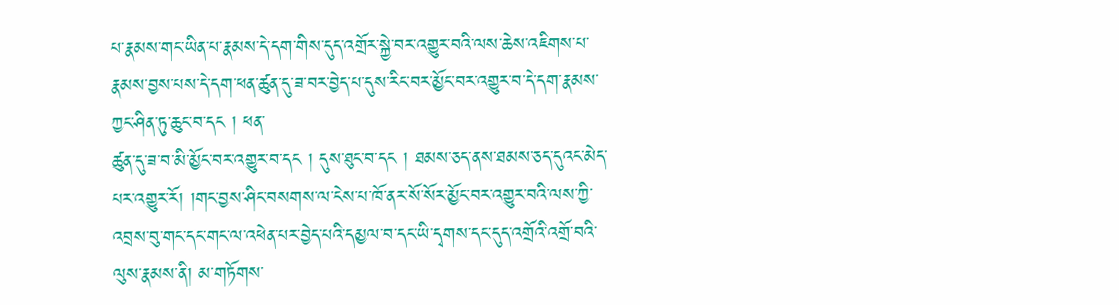པ་རྣམས་གང་ཡིན་པ་རྣམས་དེ་དག་གིས་དུད་འགྲོར་སྐྱེ་བར་འགྱུར་བའི་ལས་ཆེས་འཇིགས་པ་རྣམས་བྱས་པས་དེ་དག་ཕན་ཚུན་དུ་ཟ་བར་བྱེད་པ་དུས་རིང་བར་མྱོང་བར་འགྱུར་བ་དེ་དག་རྣམས་ཀྱང་ཤིན་ཏུ་ཆུང་བ་དང ། ཕན་
ཚུན་དུ་ཟ་བ་མི་མྱོང་བར་འགྱུར་བ་དང ། དུས་ཐུང་བ་དང ། ཐམས་ཅད་ནས་ཐམས་ཅད་དུའང་མེད་པར་འགྱུར་རོ། །གང་བྱས་ཤིང་བསགས་ལ་ངེས་པ་ཁོ་ནར་སོ་སོར་མྱོང་བར་འགྱུར་བའི་ལས་ཀྱི་འབྲས་བུ་གང་དང་གང་ལ་འཕེན་པར་བྱེད་པའི་དམྱལ་བ་དང་ཡི་དྭགས་དང་དུད་འགྲོའི་འགྲོ་བའི་ལུས་རྣམས་ནི། མ་གཏོགས་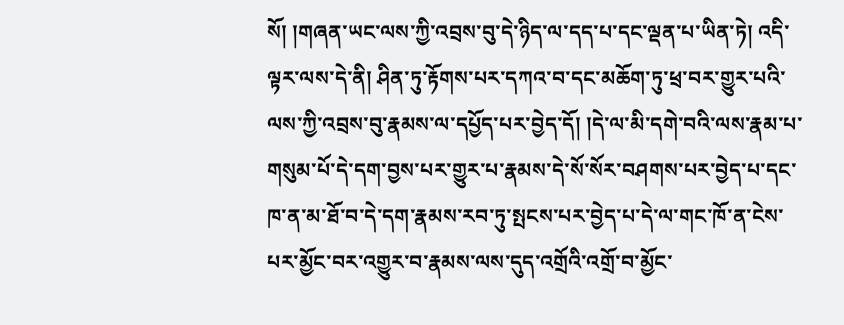སོ། །གཞན་ཡང་ལས་ཀྱི་འབྲས་བུ་དེ་ཉིད་ལ་དད་པ་དང་ལྡན་པ་ཡིན་ཏེ། འདི་ལྟར་ལས་དེ་ནི། ཤིན་ཏུ་རྟོགས་པར་དཀའ་བ་དང་མཆོག་ཏུ་ཕྲ་བར་གྱུར་པའི་ལས་ཀྱི་འབྲས་བུ་རྣམས་ལ་དཔྱོད་པར་བྱེད་དོ། །དེ་ལ་མི་དགེ་བའི་ལས་རྣམ་པ་གསུམ་པོ་དེ་དག་བྱས་པར་གྱུར་པ་རྣམས་དེ་སོ་སོར་བཤགས་པར་བྱེད་པ་དང་ཁ་ན་མ་ཐོ་བ་དེ་དག་རྣམས་རབ་ཏུ་སྤངས་པར་བྱེད་པ་དེ་ལ་གང་ཁོ་ན་ངེས་པར་མྱོང་བར་འགྱུར་བ་རྣམས་ལས་དུད་འགྲོའི་འགྲོ་བ་མྱོང་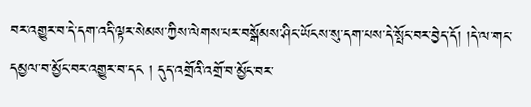བར་འགྱུར་བ་དེ་དག་འདི་ལྟར་སེམས་ཀྱིས་ལེགས་པར་བསྒོམས་ཤིང་ཡོངས་སུ་དག་པས་དེ་སྤོང་བར་བྱེད་དོ། །དེ་ལ་གང་དམྱལ་བ་མྱོང་བར་འགྱུར་བ་དང ། དུད་འགྲོའི་འགྲོ་བ་མྱོང་བར་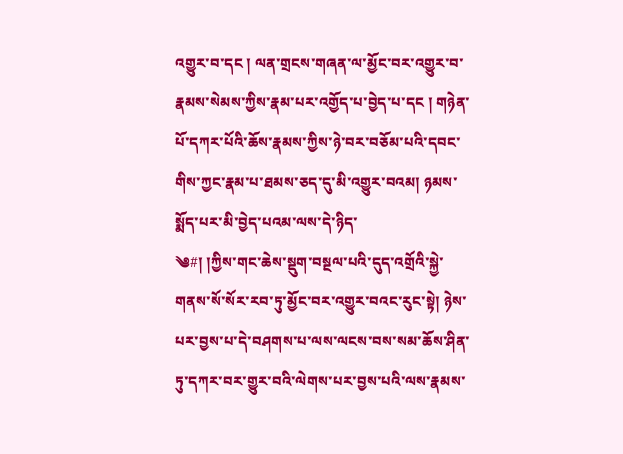འགྱུར་བ་དང ། ལན་གྲངས་གཞན་ལ་མྱོང་བར་འགྱུར་བ་རྣམས་སེམས་ཀྱིས་རྣམ་པར་འགྱོད་པ་བྱེད་པ་དང ། གཉེན་པོ་དཀར་པོའི་ཆོས་རྣམས་ཀྱིས་ཉེ་བར་བཅོམ་པའི་དབང་གིས་ཀྱང་རྣམ་པ་ཐམས་ཅད་དུ་མི་འགྱུར་བའམ། ཉམས་སྨོད་པར་མི་བྱེད་པའམ་ལས་དེ་ཉིད་
༄#། །ཀྱིས་གང་ཆེས་སྡུག་བསྔལ་པའི་དུད་འགྲོའི་སྐྱེ་གནས་སོ་སོར་རབ་ཏུ་མྱོང་བར་འགྱུར་བའང་རུང་སྟེ། ཉེས་པར་བྱས་པ་དེ་བཤགས་པ་ལས་ལངས་བས་སམ་ཆོས་ཤིན་ཏུ་དཀར་བར་གྱུར་བའི་ལེགས་པར་བྱས་པའི་ལས་རྣམས་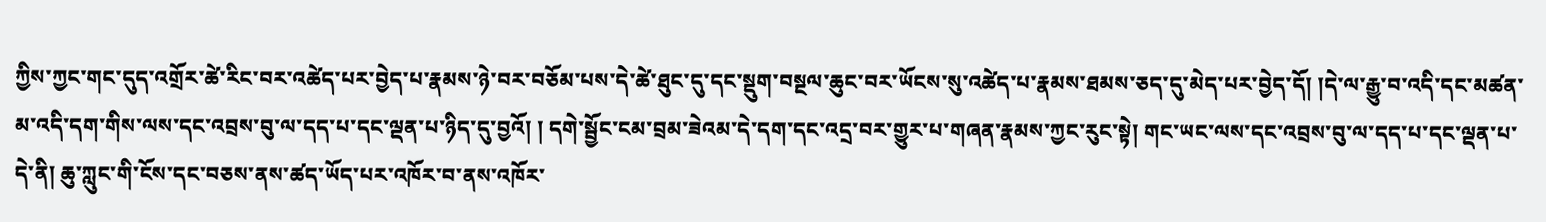ཀྱིས་ཀྱང་གང་དུད་འགྲོར་ཚེ་རིང་བར་འཚེད་པར་བྱེད་པ་རྣམས་ཉེ་བར་བཅོམ་པས་དེ་ཚེ་ཐུང་དུ་དང་སྡུག་བསྔལ་ཆུང་བར་ཡོངས་སུ་འཚེད་པ་རྣམས་ཐམས་ཅད་དུ་མེད་པར་བྱེད་དོ། །དེ་ལ་རྒྱུ་བ་འདི་དང་མཚན་མ་འདི་དག་གིས་ལས་དང་འབྲས་བུ་ལ་དད་པ་དང་ལྡན་པ་ཉིད་དུ་བྱའོ། ། དགེ་སྦྱོང་ངམ་བྲམ་ཟེའམ་དེ་དག་དང་འདྲ་བར་གྱུར་པ་གཞན་རྣམས་ཀྱང་རུང་སྟེ། གང་ཡང་ལས་དང་འབྲས་བུ་ལ་དད་པ་དང་ལྡན་པ་དེ་ནི། ཆུ་ཀླུང་གི་ངོས་དང་བཅས་ནས་ཚད་ཡོད་པར་འཁོར་བ་ནས་འཁོར་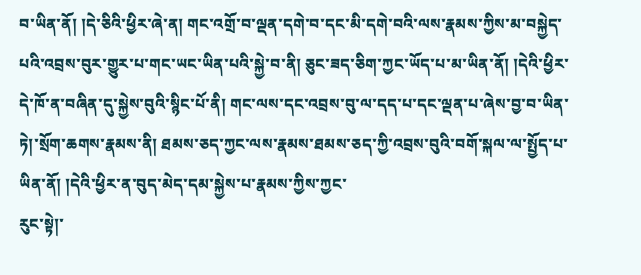བ་ཡིན་ནོ། །དེ་ཅིའི་ཕྱིར་ཞེ་ན། གང་འགྲོ་བ་ལྡན་དགེ་བ་དང་མི་དགེ་བའི་ལས་རྣམས་ཀྱིས་མ་བསྐྱེད་པའི་འབྲས་བུར་གྱུར་པ་གང་ཡང་ཡིན་པའི་སྐྱེ་བ་ནི། ཅུང་ཟད་ཅིག་ཀྱང་ཡོད་པ་མ་ཡིན་ནོ། །དེའི་ཕྱིར་དེ་ཁོ་ན་བཞིན་དུ་སྐྱེས་བུའི་སྙིང་པོ་ནི། གང་ལས་དང་འབྲས་བུ་ལ་དད་པ་དང་ལྡན་པ་ཞེས་བྱ་བ་ཡིན་ཏེ།་སྲོག་ཆགས་རྣམས་ནི། ཐམས་ཅད་ཀྱང་ལས་རྣམས་ཐམས་ཅད་ཀྱི་འབྲས་བུའི་བགོ་སྐལ་ལ་སྤྱོད་པ་ཡིན་ནོ། །དེའི་ཕྱིར་ན་བུད་མེད་དམ་སྐྱེས་པ་རྣམས་ཀྱིས་ཀྱང་
རུང་སྟེ།་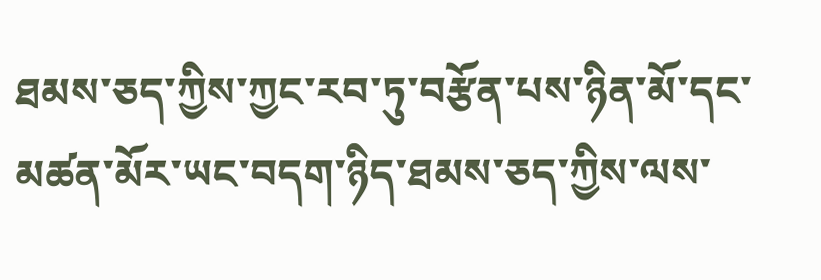ཐམས་ཅད་ཀྱིས་ཀྱང་རབ་ཏུ་བརྩོན་པས་ཉིན་མོ་དང་མཚན་མོར་ཡང་བདག་ཉིད་ཐམས་ཅད་ཀྱིས་ལས་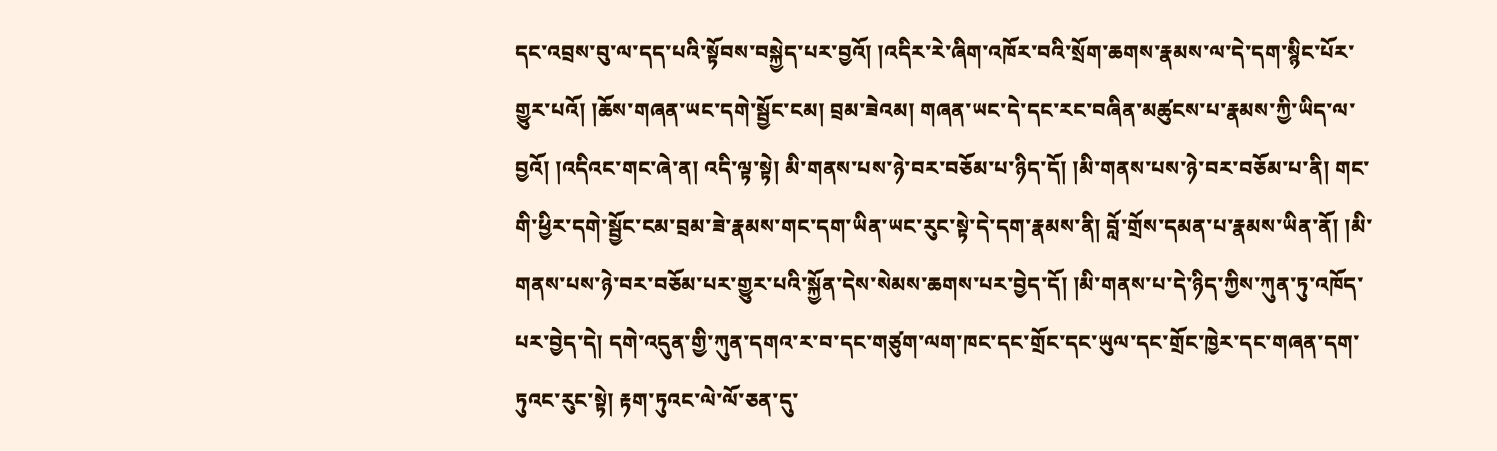དང་འབྲས་བུ་ལ་དད་པའི་སྟོབས་བསྐྱེད་པར་བྱའོ། །འདིར་རེ་ཞིག་འཁོར་བའི་སྲོག་ཆགས་རྣམས་ལ་དེ་དག་སྙིང་པོར་གྱུར་པའོ། །ཆོས་གཞན་ཡང་དགེ་སྦྱོང་ངམ། བྲམ་ཟེའམ། གཞན་ཡང་དེ་དང་རང་བཞིན་མཚུངས་པ་རྣམས་ཀྱི་ཡིད་ལ་བྱའོ། །འདིའང་གང་ཞེ་ན། འདི་ལྟ་སྟེ། མི་གནས་པས་ཉེ་བར་བཅོམ་པ་ཉིད་དོ། །མི་གནས་པས་ཉེ་བར་བཅོམ་པ་ནི། གང་གི་ཕྱིར་དགེ་སྦྱོང་ངམ་བྲམ་ཟེ་རྣམས་གང་དག་ཡིན་ཡང་རུང་སྟེ་དེ་དག་རྣམས་ནི། བློ་གྲོས་དམན་པ་རྣམས་ཡིན་ནོ། །མི་གནས་པས་ཉེ་བར་བཅོམ་པར་གྱུར་པའི་སྐྱོན་དེས་སེམས་ཆགས་པར་བྱེད་དོ། །མི་གནས་པ་དེ་ཉིད་ཀྱིས་ཀུན་ཏུ་འཁོད་པར་བྱེད་དེ། དགེ་འདུན་གྱི་ཀུན་དགའ་ར་བ་དང་གཙུག་ལག་ཁང་དང་གྲོང་དང་ཡུལ་དང་གྲོང་ཁྱེར་དང་གཞན་དག་ཏུའང་རུང་སྟེ། རྟག་ཏུའང་ལེ་ལོ་ཅན་དུ་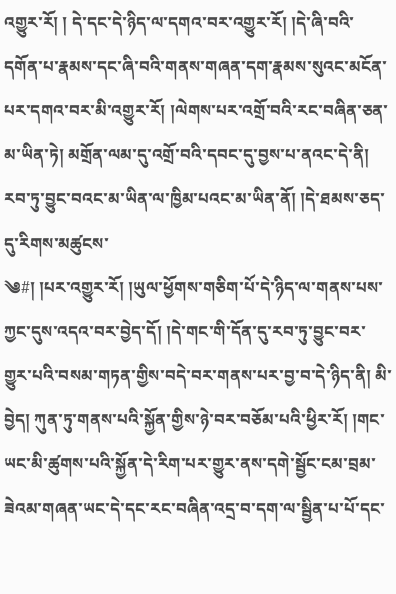འགྱུར་རོ། ། དེ་དང་དེ་ཉིད་ལ་དགའ་བར་འགྱུར་རོ། །དེ་ཞི་བའི་དགོན་པ་རྣམས་དང་ཞི་བའི་གནས་གཞན་དག་རྣམས་སུའང་མངོན་པར་དགའ་བར་མི་འགྱུར་རོ། །ལེགས་པར་འགྲོ་བའི་རང་བཞིན་ཅན་མ་ཡིན་ཏེ། མགྲོན་ལམ་དུ་འགྲོ་བའི་དབང་དུ་བྱས་པ་ནའང་དེ་ནི། རབ་ཏུ་བྱུང་བའང་མ་ཡིན་ལ་ཁྱིམ་པའང་མ་ཡིན་ནོ། །དེ་ཐམས་ཅད་དུ་རིགས་མཚུངས་
༄#། །པར་འགྱུར་རོ། །ཡུལ་ཕྱོགས་གཅིག་པོ་དེ་ཉིད་ལ་གནས་པས་ཀྱང་དུས་འདའ་བར་བྱེད་དོ། །དེ་གང་གི་དོན་དུ་རབ་ཏུ་བྱུང་བར་གྱུར་པའི་བསམ་གཏན་གྱིས་བདེ་བར་གནས་པར་བྱ་བ་དེ་ཉིད་ནི། མི་བྱེད། ཀུན་ཏུ་གནས་པའི་སྐྱོན་གྱིས་ཉེ་བར་བཅོམ་པའི་ཕྱིར་རོ། །གང་ཡང་མི་ཚུགས་པའི་སྐྱོན་དེ་རིག་པར་གྱུར་ནས་དགེ་སྦྱོང་ངམ་བྲམ་ཟེའམ་གཞན་ཡང་དེ་དང་རང་བཞིན་འདྲ་བ་དག་ལ་སྦྱིན་པ་པོ་དང་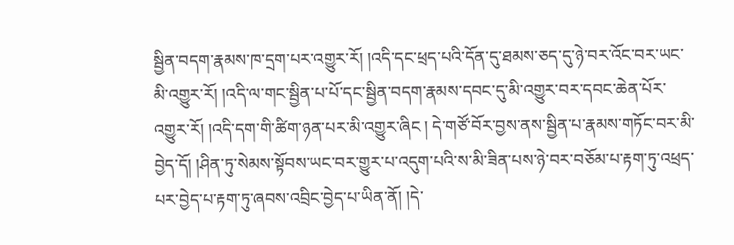སྦྱིན་བདག་རྣམས་ཁ་དྲག་པར་འགྱུར་རོ། །འདི་དང་ཕྲད་པའི་དོན་དུ་ཐམས་ཅད་དུ་ཉེ་བར་འོང་བར་ཡང་མི་འགྱུར་རོ། །འདི་ལ་གང་སྦྱིན་པ་པོ་དང་སྦྱིན་བདག་རྣམས་དབང་དུ་མི་འགྱུར་བར་དབང་ཆེན་པོར་འགྱུར་རོ། །འདི་དག་གི་ཚིག་ཉན་པར་མི་འགྱུར་ཞིང ། དེ་གཙོ་བོར་བྱས་ནས་སྦྱིན་པ་རྣམས་གཏོང་བར་མི་བྱེད་དོ། །ཤིན་ཏུ་སེམས་སྟོབས་ཡང་བར་གྱུར་པ་འདུག་པའི་ས་མི་ཟིན་པས་ཉེ་བར་བཅོམ་པ་རྟག་ཏུ་འཕྲད་པར་བྱེད་པ་རྟག་ཏུ་ཞབས་འབྲིང་བྱེད་པ་ཡིན་ནོ། །དེ་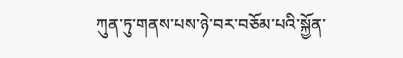ཀུན་ཏུ་གནས་པས་ཉེ་བར་བཅོམ་པའི་སྐྱོན་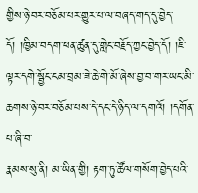གྱིས་ཉེ་བར་བཅོམ་པར་གྱུར་པ་ལ་བཞད་གད་དུ་བྱེད་དོ། །ཁྱིམ་བདག་ཕན་ཚུན་དུ་གླེང་བརྗོད་ཀྱང་བྱེད་དོ། །ཇི་ལྟར་དགེ་སྦྱོང་ངམ་བྲམ་ཟེ་ཆེ་གེ་མོ་ཞེས་བྱ་བ་གར་ཡང་མི་ཆགས་ཉེ་བར་བཅོམ་པས་དེ་དང་དེ་ཉིད་ལ་དགའོ། །དགོན་པ་ཞི་བ་
རྣམས་སུ་ནི། མ་ཡིན་གྱི། རྟག་ཏུ་ཚོལ་གསོག་བྱེད་པའི་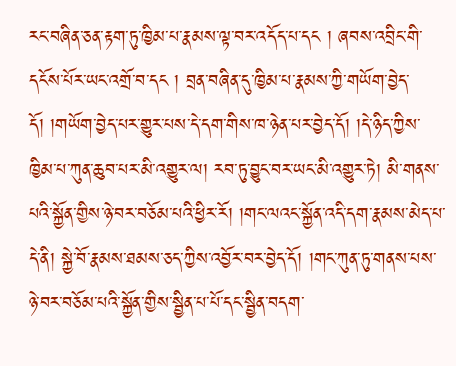རང་བཞིན་ཅན་རྟག་ཏུ་ཁྱིམ་པ་རྣམས་ལྟ་བར་འདོད་པ་དང ། ཞབས་འབྲིང་གི་དངོས་པོར་ཡང་འགྲོ་བ་དང ། བྲན་བཞིན་དུ་ཁྱིམ་པ་རྣམས་ཀྱི་གཡོག་བྱེད་དོ། །གཡོག་བྱེད་པར་གྱུར་པས་དེ་དག་གིས་ཁ་ཉེན་པར་བྱེད་དོ། །དེ་ཉིད་ཀྱིས་ཁྱིམ་པ་ཀུན་ཆུབ་པར་མི་འགྱུར་ལ། རབ་ཏུ་བྱུང་བར་ཡང་མི་འགྱུར་ཏེ། མི་གནས་པའི་སྐྱོན་གྱིས་ཉེ་བར་བཅོམ་པའི་ཕྱིར་རོ། །གང་ལའང་སྐྱོན་འདི་དག་རྣམས་མེད་པ་དེ་ནི། སྐྱེ་བོ་རྣམས་ཐམས་ཅད་ཀྱིས་འབྱོར་བར་བྱེད་དོ། །གང་ཀུན་ཏུ་གནས་པས་ཉེ་བར་བཅོམ་པའི་སྐྱོན་གྱིས་སྦྱིན་པ་པོ་དང་སྦྱིན་བདག་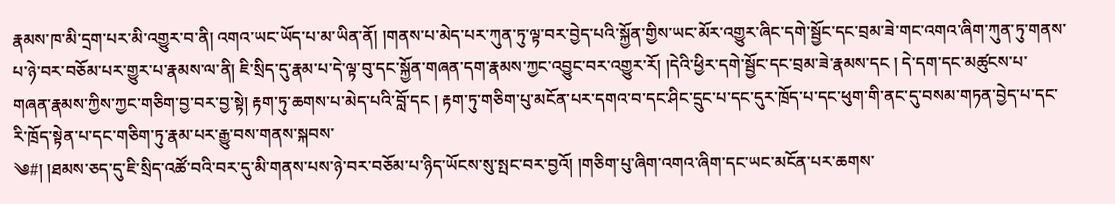རྣམས་ཁ་མི་དྲག་པར་མི་འགྱུར་བ་ནི། འགའ་ཡང་ཡོད་པ་མ་ཡིན་ནོ། །གནས་པ་མེད་པར་ཀུན་ཏུ་ལྟ་བར་བྱེད་པའི་སྐྱོན་གྱིས་ཡང་མོར་འགྱུར་ཞིང་དགེ་སྦྱོང་དང་བྲམ་ཟེ་གང་འགའ་ཞིག་ཀུན་ཏུ་གནས་པ་ཉེ་བར་བཅོམ་པར་གྱུར་པ་རྣམས་ལ་ནི། ཇི་སྲིད་དུ་རྣམ་པ་དེ་ལྟ་བུ་དང་སྐྱོན་གཞན་དག་རྣམས་ཀྱང་འབྱུང་བར་འགྱུར་རོ། །དེའི་ཕྱིར་དགེ་སྦྱོང་དང་བྲམ་ཟེ་རྣམས་དང ། དེ་དག་དང་མཚུངས་པ་གཞན་རྣམས་ཀྱིས་ཀྱང་གཅིག་བྱ་བར་བྱ་སྟེ། རྟག་ཏུ་ཆགས་པ་མེད་པའི་བློ་དང ། རྟག་ཏུ་གཅིག་པུ་མངོན་པར་དགའ་བ་དང་ཤིང་དྲུང་པ་དང་དུར་ཁྲོད་པ་དང་ཕུག་གི་ནང་དུ་བསམ་གཏན་བྱེད་པ་དང་རི་ཁྲོད་སྟེན་པ་དང་གཅིག་ཏུ་རྣམ་པར་རྒྱུ་བས་གནས་སྐབས་
༄#། །ཐམས་ཅད་དུ་ཇི་སྲིད་འཚོ་བའི་བར་དུ་མི་གནས་པས་ཉེ་བར་བཅོམ་པ་ཉིད་ཡོངས་སུ་སྤང་བར་བྱའོ། །གཅིག་པུ་ཞིག་འགའ་ཞིག་དང་ཡང་མངོན་པར་ཆགས་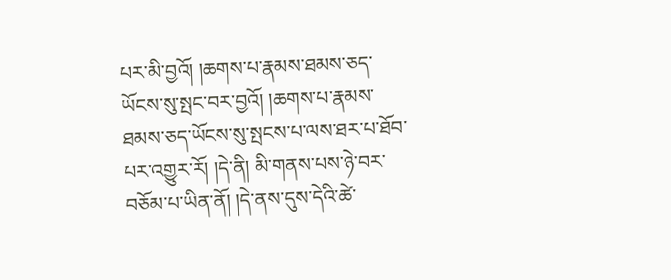པར་མི་བྱའོ། །ཆགས་པ་རྣམས་ཐམས་ཅད་ཡོངས་སུ་སྤང་བར་བྱའོ། །ཆགས་པ་རྣམས་ཐམས་ཅད་ཡོངས་སུ་སྤངས་པ་ལས་ཐར་པ་ཐོབ་པར་འགྱུར་རོ། །དེ་ནི། མི་གནས་པས་ཉེ་བར་བཅོམ་པ་ཡིན་ནོ། །དེ་ནས་དུས་དེའི་ཚེ་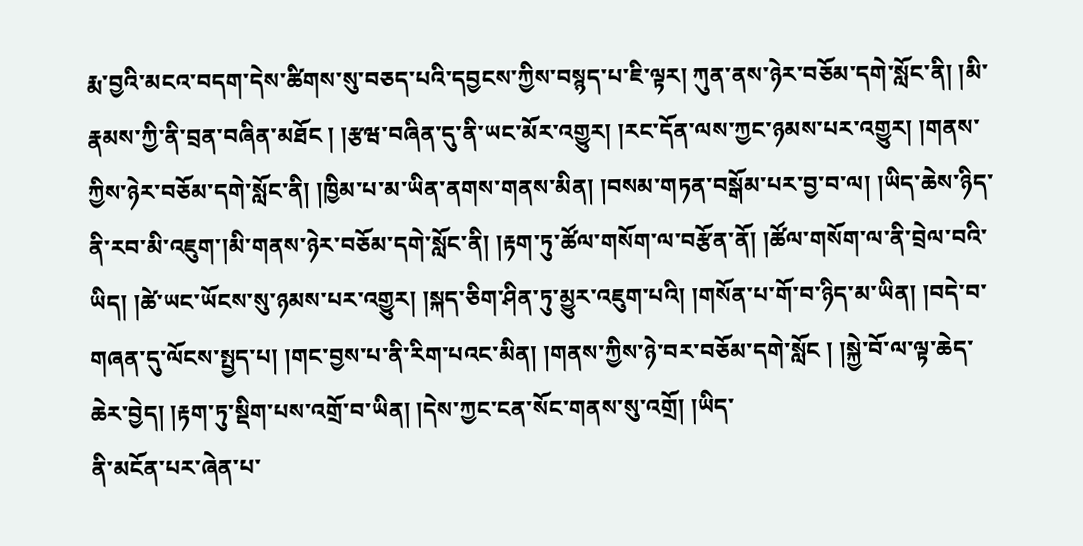རྨ་བྱའི་མངའ་བདག་དེས་ཚིགས་སུ་བཅད་པའི་དབྱངས་ཀྱིས་བསྙད་པ་ཇི་ལྟར། ཀུན་ནས་ཉེར་བཅོམ་དགེ་སློང་ནི། །མི་རྣམས་ཀྱི་ནི་བྲན་བཞིན་མཐོང ། །རྩཝ་བཞིན་དུ་ནི་ཡང་མོར་འགྱུར། །རང་དོན་ལས་ཀྱང་ཉམས་པར་འགྱུར། །གནས་ཀྱིས་ཉེར་བཅོམ་དགེ་སློང་ནི། །ཁྱིམ་པ་མ་ཡིན་ནགས་གནས་མིན། །བསམ་གཏན་བསྒོམ་པར་བྱ་བ་ལ། །ཡིད་ཆེས་ཉིད་ནི་རབ་མི་འཇུག་།མི་གནས་ཉེར་བཅོམ་དགེ་སློང་ནི། །རྟག་ཏུ་ཚོལ་གསོག་ལ་བརྩོན་ནོ། །ཚོལ་གསོག་ལ་ནི་བྲེལ་བའི་ཡིད། །ཚེ་ཡང་ཡོངས་སུ་ཉམས་པར་འགྱུར། །སྐད་ཅིག་ཤིན་ཏུ་མྱུར་འཇུག་པའི། །གསོན་པ་གོ་བ་ཉིད་མ་ཡིན། །བདེ་བ་གཞན་དུ་ལོངས་སྤྱད་པ། །གང་བྱས་པ་ནི་རིག་པའང་མིན། །གནས་ཀྱིས་ཉེ་བར་བཅོམ་དགེ་སློང ། །སྐྱེ་བོ་ལ་ལྟ་ཆེད་ཆེར་བྱེད། །རྟག་ཏུ་སྡིག་པས་འགྲོ་བ་ཡིན། །དེས་ཀྱང་ངན་སོང་གནས་སུ་འགྲོ། །ཡིད་
ནི་མངོན་པར་ཞེན་པ་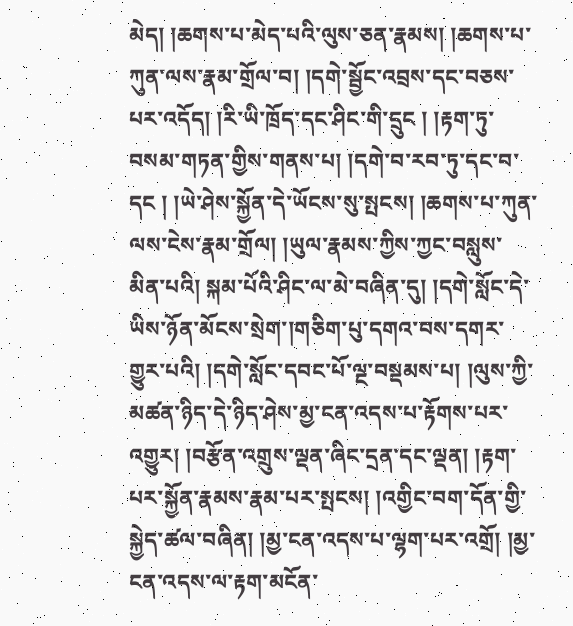མེད། །ཆགས་པ་མེད་པའི་ལུས་ཅན་རྣམས། །ཆགས་པ་ཀུན་ལས་རྣམ་གྲོལ་བ། །དགེ་སྦྱོང་འབྲས་དང་བཅས་པར་འདོད། །རི་ཡི་ཁྲོད་དང་ཤིང་གི་དྲུང ། །རྟག་ཏུ་བསམ་གཏན་གྱིས་གནས་པ། །དགེ་བ་རབ་ཏུ་དང་བ་དང ། །ཡེ་ཤེས་སྐྱོན་དེ་ཡོངས་སུ་སྤངས། །ཆགས་པ་ཀུན་ལས་ངེས་རྣམ་གྲོལ། །ཡུལ་རྣམས་ཀྱིས་ཀྱང་བསླུས་མིན་པའི། སྐམ་པོའི་ཤིང་ལ་མེ་བཞིན་དུ། །དགེ་སློང་དེ་ཡིས་ཉོན་མོངས་སྲེག་།གཅིག་པུ་དགའ་བས་དགར་གྱུར་པའི། །དགེ་སློང་དབང་པོ་ལྔ་བསྡམས་པ། །ལུས་ཀྱི་མཚན་ཉིད་དེ་ཉིད་ཤེས་མྱ་ངན་འདས་པ་རྟོགས་པར་འགྱུར། །བརྩོན་འགྲུས་ལྡན་ཞིང་དྲན་དང་ལྡན། །རྟག་པར་སྐྱོན་རྣམས་རྣམ་པར་སྤངས། །འགྱིང་བག་དོན་གྱི་སྐྱེད་ཚལ་བཞིན། །མྱ་ངན་འདས་པ་ལྷག་པར་འགྲོ། །མྱ་ངན་འདས་ལ་རྟག་མངོན་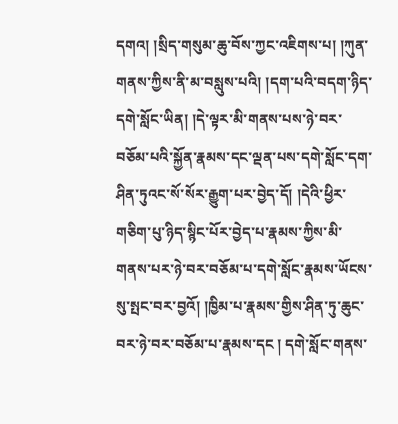དགའ། །སྲིད་གསུམ་ཆུ་བོས་ཀྱང་འཇིགས་པ། །ཀུན་གནས་ཀྱིས་ནི་མ་བསླུས་པའི། །དག་པའི་བདག་ཉིད་དགེ་སློང་ཡིན། །དེ་ལྟར་མི་གནས་པས་ཉེ་བར་བཅོམ་པའི་སྐྱོན་རྣམས་དང་ལྡན་པས་དགེ་སློང་དག་ཤིན་ཏུའང་སོ་སོར་རྒྱུག་པར་བྱེད་དོ། །དེའི་ཕྱིར་གཅིག་པུ་ཉིད་སྙིང་པོར་བྱེད་པ་རྣམས་ཀྱིས་མི་གནས་པར་ཉེ་བར་བཅོམ་པ་དགེ་སློང་རྣམས་ཡོངས་སུ་སྤང་བར་བྱའོ། །ཁྱིམ་པ་རྣམས་གྱིས་ཤིན་ཏུ་ཆུང་བར་ཉེ་བར་བཅོམ་པ་རྣམས་དང ། དགེ་སློང་གནས་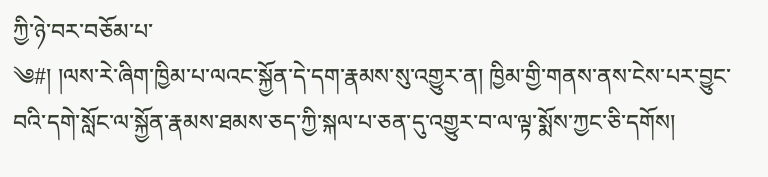ཀྱི་ཉེ་བར་བཅོམ་པ་
༄#། །ལས་རེ་ཞིག་ཁྱིམ་པ་ལའང་སྐྱོན་དེ་དག་རྣམས་སུ་འགྱུར་ན། ཁྱིམ་གྱི་གནས་ནས་ངེས་པར་བྱུང་བའི་དགེ་སློང་ལ་སྐྱོན་རྣམས་ཐམས་ཅད་ཀྱི་སྐལ་པ་ཅན་དུ་འགྱུར་བ་ལ་ལྟ་སྨོས་ཀྱང་ཅི་དགོས།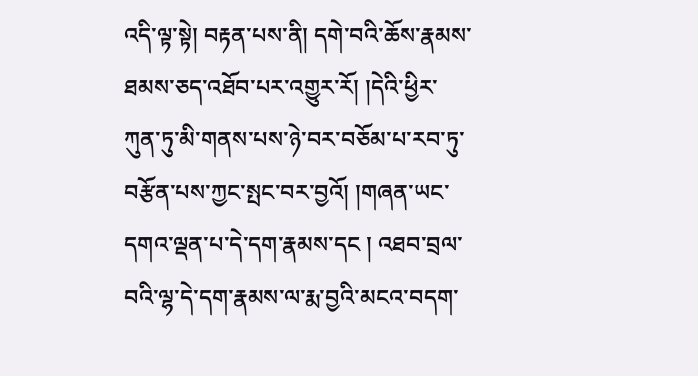འདི་ལྟ་སྟེ། བརྟན་པས་ནི། དགེ་བའི་ཆོས་རྣམས་ཐམས་ཅད་འཐོབ་པར་འགྱུར་རོ། །དེའི་ཕྱིར་ཀུན་ཏུ་མི་གནས་པས་ཉེ་བར་བཅོམ་པ་རབ་ཏུ་བརྩོན་པས་ཀྱང་སྤང་བར་བྱའོ། །གཞན་ཡང་དགའ་ལྡན་པ་དེ་དག་རྣམས་དང ། འཐབ་བྲལ་བའི་ལྷ་དེ་དག་རྣམས་ལ་རྨ་བྱའི་མངའ་བདག་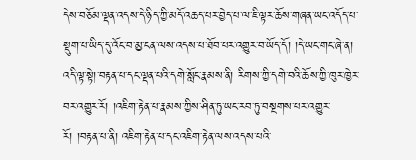དེས་བཅོམ་ལྡན་འདས་དེ་ཉིད་ཀྱི་མདོ་འཆད་པར་བྱེད་པ་ལ་ཇི་ལྟར་ཆོས་གཞན་ཡང་འདོད་པ་སྡུག་པ་ཡིད་དུ་འོང་བ་མྱ་ངན་ལས་འདས་པ་ཐོབ་པར་འགྱུར་བ་ཡོད་དོ། །དེ་ཡང་གང་ཞེ་ན། འདི་ལྟ་སྟེ།་བརྟན་པ་དང་ལྡན་པའི་དགེ་སློང་རྣམས་ནི། རིགས་ཀྱི་དགེ་བའི་ཆོས་ཀྱི་ཁུར་ཁྱེར་བར་འགྱུར་རོ། །འཇིག་རྟེན་པ་རྣམས་ཀྱིས་ཤིན་ཏུ་ཡང་རབ་ཏུ་བསྔགས་པར་འགྱུར་རོ། །བརྟན་པ་ནི། འཇིག་རྟེན་པ་དང་འཇིག་རྟེན་ལས་འདས་པའི་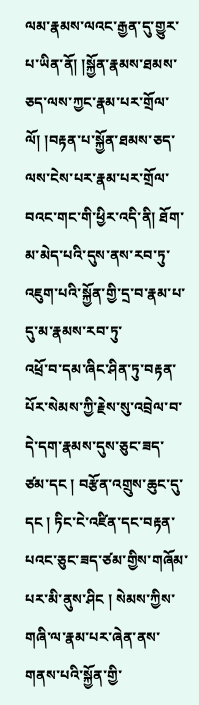ལམ་རྣམས་ལའང་རྒྱན་དུ་གྱུར་པ་ཡིན་ནོ། །སྐྱོན་རྣམས་ཐམས་ཅད་ལས་ཀྱང་རྣམ་པར་གྲོལ་ལོ། །བརྟན་པ་སྐྱོན་ཐམས་ཅད་ལས་ངེས་པར་རྣམ་པར་གྲོལ་བའང་གང་གི་ཕྱིར་འདི་ནི། ཐོག་མ་མེད་པའི་དུས་ནས་རབ་ཏུ་འཇུག་པའི་སྐྱོན་གྱི་དྲ་བ་རྣམ་པ་དུ་མ་རྣམས་རབ་ཏུ་
འཕྲོ་བ་དམ་ཞིང་ཤིན་ཏུ་བརྟན་པོར་སེམས་ཀྱི་རྗེས་སུ་འབྲེལ་བ་དེ་དག་རྣམས་དུས་ཅུང་ཟད་ཙམ་དང ། བརྩོན་འགྲུས་ཆུང་དུ་དང ། ཏིང་ངེ་འཛིན་དང་བརྟན་པའང་ཅུང་ཟད་ཙམ་གྱིས་གཞོམ་པར་མི་ནུས་ཤིང ། སེམས་ཀྱིས་གཞི་ལ་རྣམ་པར་ཞེན་ནས་གནས་པའི་སྐྱོན་གྱི་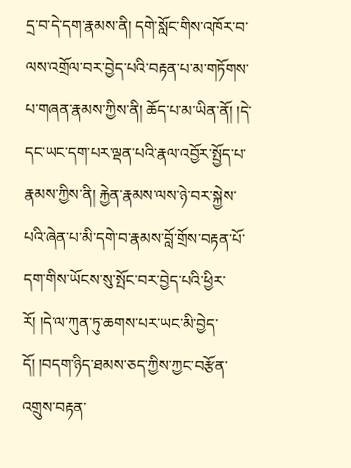དྲ་བ་དེ་དག་རྣམས་ནི། དགེ་སློང་གིས་འཁོར་བ་ལས་འགྲོལ་བར་བྱེད་པའི་བརྟན་པ་མ་གཏོགས་པ་གཞན་རྣམས་ཀྱིས་ནི། ཆོད་པ་མ་ཡིན་ནོ། །དེ་དང་ཡང་དག་པར་ལྡན་པའི་རྣལ་འབྱོར་སྤྱོད་པ་རྣམས་ཀྱིས་ནི། རྐྱེན་རྣམས་ལས་ཉེ་བར་སྐྱེས་པའི་ཞེན་པ་མི་དགེ་བ་རྣམས་བློ་གྲོས་བརྟན་པོ་དག་གིས་ཡོངས་སུ་སྤོང་བར་བྱེད་པའི་ཕྱིར་རོ། །དེ་ལ་ཀུན་ཏུ་ཆགས་པར་ཡང་མི་བྱེད་དོ། །བདག་ཉིད་ཐམས་ཅད་ཀྱིས་ཀྱང་བརྩོན་འགྲུས་བརྟན་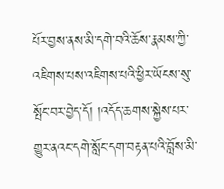པོར་བྱས་ནས་མི་དགེ་བའི་ཆོས་རྣམས་ཀྱི་འཇིགས་པས་འཇིགས་པའི་ཕྱིར་ཡོངས་སུ་སྤོང་བར་བྱེད་དོ། །འདོད་ཆགས་སྐྱེས་པར་གྱུར་ནའང་དགེ་སློང་དག་བརྟན་པའི་བློས་མི་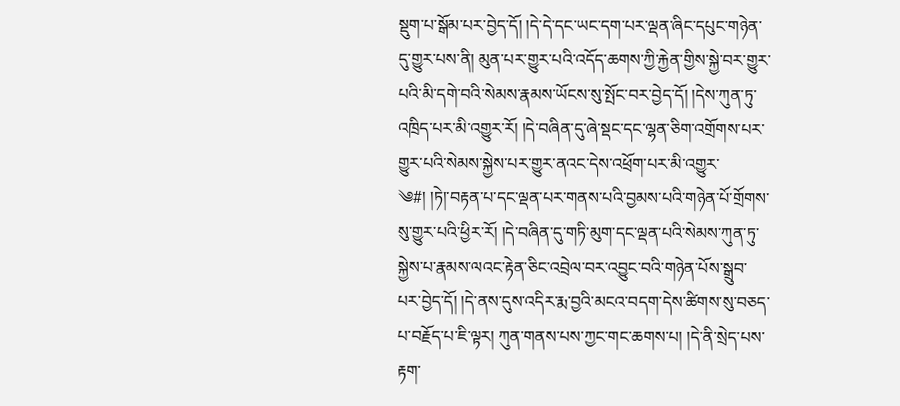སྡུག་པ་སྒོམ་པར་བྱེད་དོ། །དེ་དེ་དང་ཡང་དག་པར་ལྡན་ཞིང་དཔུང་གཉེན་དུ་གྱུར་པས་ནི། མུན་པར་གྱུར་པའི་འདོད་ཆགས་ཀྱི་རྐྱེན་གྱིས་སྐྱེ་བར་གྱུར་པའི་མི་དགེ་བའི་སེམས་རྣམས་ཡོངས་སུ་སྤོང་བར་བྱེད་དོ། །དེས་ཀུན་ཏུ་འཁྲིད་པར་མི་འགྱུར་རོ། །དེ་བཞིན་དུ་ཞེ་སྡང་དང་ལྷན་ཅིག་འགྲོགས་པར་གྱུར་པའི་སེམས་སྐྱེས་པར་གྱུར་ནའང་དེས་འཕྲོག་པར་མི་འགྱུར་
༄#། །ཏེ།་བརྟན་པ་དང་ལྡན་པར་གནས་པའི་བྱམས་པའི་གཉེན་པོ་གྲོགས་སུ་གྱུར་པའི་ཕྱིར་རོ། །དེ་བཞིན་དུ་གཏི་མུག་དང་ལྡན་པའི་སེམས་ཀུན་ཏུ་སྐྱེས་པ་རྣམས་ལའང་རྟེན་ཅིང་འབྲེལ་བར་འབྱུང་བའི་གཉེན་པོས་སྒྲུབ་པར་བྱེད་དོ། །དེ་ནས་དུས་འདིར་རྨ་བྱའི་མངའ་བདག་དེས་ཚིགས་སུ་བཅད་པ་བརྗོད་པ་ཇི་ལྟར། ཀུན་གནས་པས་ཀྱང་གང་ཆགས་པ། །དེ་ནི་སྲེད་པས་རྟག་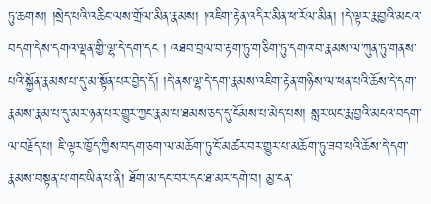ཏུ་ཆགས། །སྲེད་པའི་འཆིང་ལས་གྲོལ་མིན་རྣམས། །འཇིག་རྟེན་འདིར་མིན་ཕ་རོལ་མིན། །དེ་ལྟར་རྨ་བྱའི་མངའ་བདག་དེས་དགའ་ལྡན་གྱི་ལྷ་དེ་དག་དང ། འཐབ་བྲལ་བ་རྟག་ཏུ་གཅིག་ཏུ་དགའ་བ་རྣམས་ལ་ཀུན་ཏུ་གནས་པའི་སྐྱོན་རྣམས་པ་དུ་མ་སྟོན་པར་བྱེད་དོ། །དེ་ནས་ལྷ་དེ་དག་རྣམས་འཇིག་རྟེན་གཉིས་ལ་ཕན་པའི་ཆོས་དེ་དག་རྣམས་རྣམ་པ་དུ་མར་ཉན་པར་གྱུར་ཀྱང་རྣམ་པ་ཐམས་ཅད་དུ་ངོམས་པ་མེད་པས། སླར་ཡང་རྨ་བྱའི་མངའ་བདག་ལ་བརྗོད་པ། ཇི་ལྟར་ཁྱོད་ཀྱིས་བདག་ཅག་ལ་མཆོག་ཏུ་ངོ་མཚར་བར་གྱུར་པ་མཆོག་ཏུ་ཟབ་པའི་ཆོས་དེ་དག་རྣམས་བསྟན་པ་གང་ཡིན་པ་ནི། ཐོག་མ་དང་བར་དང་ཐ་མར་དགེ་བ། མྱ་ངན་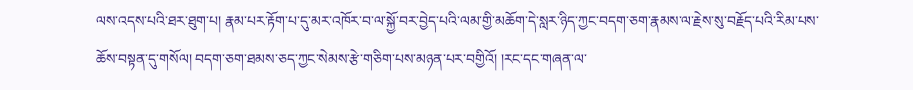ལས་འདས་པའི་ཐར་ཐུག་པ། རྣམ་པར་རྟོག་པ་དུ་མར་འཁོར་བ་ལ་སྐྱོ་བར་བྱེད་པའི་ལམ་གྱི་མཆོག་དེ་སླར་ཉིད་ཀྱང་བདག་ཅག་རྣམས་ལ་རྗེས་སུ་བརྗོད་པའི་རིམ་པས་
ཆོས་བསྟན་དུ་གསོལ། བདག་ཅག་ཐམས་ཅད་ཀྱང་སེམས་རྩེ་གཅིག་པས་མཉན་པར་བགྱིའོ། །རང་དང་གཞན་ལ་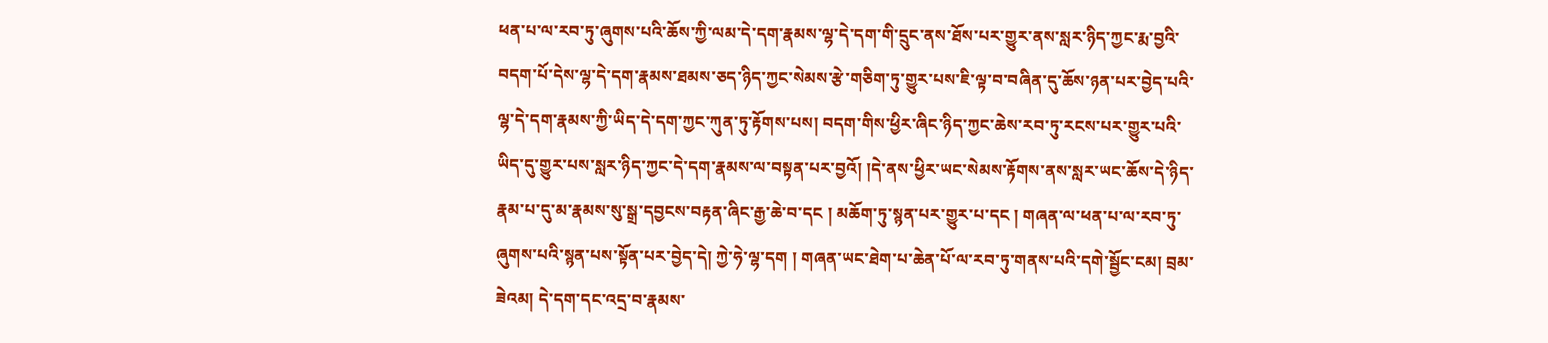ཕན་པ་ལ་རབ་ཏུ་ཞུགས་པའི་ཆོས་ཀྱི་ལམ་དེ་དག་རྣམས་ལྷ་དེ་དག་གི་དྲུང་ནས་ཐོས་པར་གྱུར་ནས་སླར་ཉིད་ཀྱང་རྨ་བྱའི་བདག་པོ་དེས་ལྷ་དེ་དག་རྣམས་ཐམས་ཅད་ཉིད་ཀྱང་སེམས་རྩེ་གཅིག་ཏུ་གྱུར་པས་ཇི་ལྟ་བ་བཞིན་དུ་ཆོས་ཉན་པར་བྱེད་པའི་ལྷ་དེ་དག་རྣམས་ཀྱི་ཡིད་དེ་དག་ཀྱང་ཀུན་ཏུ་རྟོགས་པས། བདག་གིས་ཕྱིར་ཞིང་ཉིད་ཀྱང་ཆེས་རབ་ཏུ་རངས་པར་གྱུར་པའི་ཡིད་དུ་གྱུར་པས་སླར་ཉིད་ཀྱང་དེ་དག་རྣམས་ལ་བསྟན་པར་བྱའོ། །དེ་ནས་ཕྱིར་ཡང་སེམས་རྟོགས་ནས་སླར་ཡང་ཆོས་དེ་ཉིད་རྣམ་པ་དུ་མ་རྣམས་སུ་སྒྲ་དབྱངས་བརྟན་ཞིང་རྒྱ་ཆེ་བ་དང ། མཆོག་ཏུ་སྙན་པར་གྱུར་པ་དང ། གཞན་ལ་ཕན་པ་ལ་རབ་ཏུ་ཞུགས་པའི་སྙན་པས་སྟོན་པར་བྱེད་དེ། ཀྱེ་ཧེ་ལྷ་དག ། གཞན་ཡང་ཐེག་པ་ཆེན་པོ་ལ་རབ་ཏུ་གནས་པའི་དགེ་སྦྱོང་ངམ། བྲམ་ཟེའམ། དེ་དག་དང་འདྲ་བ་རྣམས་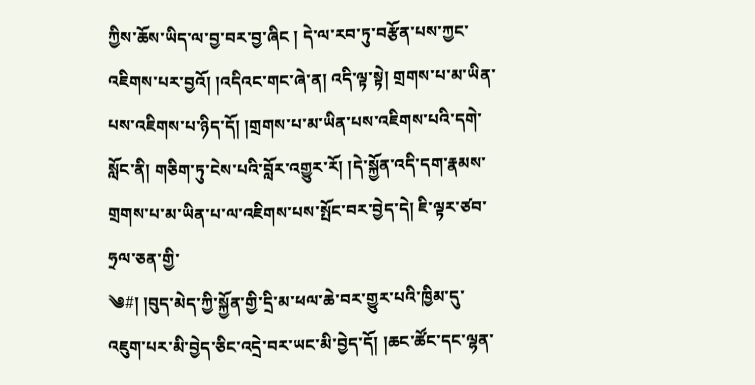ཀྱིས་ཆོས་ཡིད་ལ་བྱ་བར་བྱ་ཞིང ། དེ་ལ་རབ་ཏུ་བརྩོན་པས་ཀྱང་འཇིགས་པར་བྱའོ། །འདིའང་གང་ཞེ་ན། འདི་ལྟ་སྟེ། གྲགས་པ་མ་ཡིན་པས་འཇིགས་པ་ཉིད་དོ། །གྲགས་པ་མ་ཡིན་པས་འཇིགས་པའི་དགེ་སློང་ནི། གཅིག་ཏུ་ངེས་པའི་བློར་འགྱུར་རོ། །དེ་སྐྱོན་འདི་དག་རྣམས་གྲགས་པ་མ་ཡིན་པ་ལ་འཇིགས་པས་སྤོང་བར་བྱེད་དེ། ཇི་ལྟར་ཙབ་ཧྲལ་ཅན་གྱི་
༄#། །བུད་མེད་ཀྱི་སྐྱོན་གྱི་དྲི་མ་ཕལ་ཆེ་བར་གྱུར་པའི་ཁྱིམ་དུ་འཇུག་པར་མི་བྱེད་ཅིང་འདྲེ་བར་ཡང་མི་བྱེད་དོ། །ཆང་ཚོང་དང་ལྷན་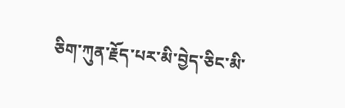ཅིག་ཀུན་རྗོད་པར་མི་བྱེད་ཅིང་མི་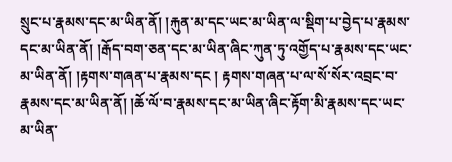སྲུང་པ་རྣམས་དང་མ་ཡིན་ནོ། །རྐུན་མ་དང་ཡང་མ་ཡིན་ལ་སྡིག་པ་བྱེད་པ་རྣམས་དང་མ་ཡིན་ནོ། །རྒོད་བག་ཅན་དང་མ་ཡིན་ཞིང་ཀུན་ཏུ་འགྱོད་པ་རྣམས་དང་ཡང་མ་ཡིན་ནོ། །རྟགས་གཞན་པ་རྣམས་དང ། རྟགས་གཞན་པ་ལ་སོ་སོར་འབྲང་བ་རྣམས་དང་མ་ཡིན་ནོ། །ཆོ་ལོ་བ་རྣམས་དང་མ་ཡིན་ཞིང་རྟོག་མི་རྣམས་དང་ཡང་མ་ཡིན་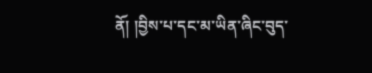ནོ། །བྱིས་པ་དང་མ་ཡིན་ཞིང་བུད་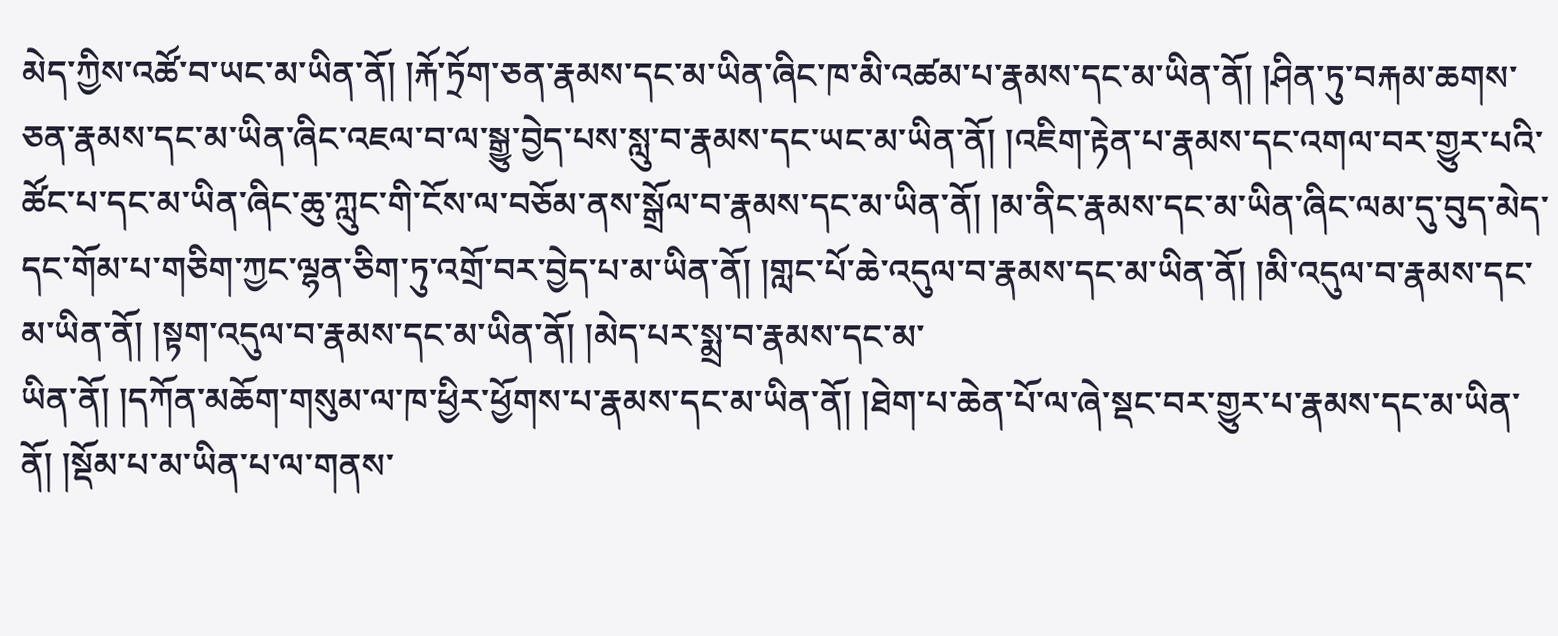མེད་ཀྱིས་འཚོ་བ་ཡང་མ་ཡིན་ནོ། །རྐོ་ཏྲོག་ཅན་རྣམས་དང་མ་ཡིན་ཞིང་ཁ་མི་འཚམ་པ་རྣམས་དང་མ་ཡིན་ནོ། །ཤིན་ཏུ་བརྐམ་ཆགས་ཅན་རྣམས་དང་མ་ཡིན་ཞིང་འཇལ་བ་ལ་སྒྱུ་བྱེད་པས་སླུ་བ་རྣམས་དང་ཡང་མ་ཡིན་ནོ། །འཇིག་རྟེན་པ་རྣམས་དང་འགལ་བར་གྱུར་པའི་ཚོང་པ་དང་མ་ཡིན་ཞིང་ཆུ་ཀླུང་གི་ངོས་ལ་བཅོམ་ནས་སྒྲོལ་བ་རྣམས་དང་མ་ཡིན་ནོ། །མ་ནིང་རྣམས་དང་མ་ཡིན་ཞིང་ལམ་དུ་བུད་མེད་དང་གོམ་པ་གཅིག་ཀྱང་ལྷན་ཅིག་ཏུ་འགྲོ་བར་བྱེད་པ་མ་ཡིན་ནོ། །གླང་པོ་ཆེ་འདུལ་བ་རྣམས་དང་མ་ཡིན་ནོ། །མི་འདུལ་བ་རྣམས་དང་མ་ཡིན་ནོ། །སྟག་འདུལ་བ་རྣམས་དང་མ་ཡིན་ནོ། །མེད་པར་སྨྲ་བ་རྣམས་དང་མ་
ཡིན་ནོ། །དཀོན་མཆོག་གསུམ་ལ་ཁ་ཕྱིར་ཕྱོགས་པ་རྣམས་དང་མ་ཡིན་ནོ། །ཐེག་པ་ཆེན་པོ་ལ་ཞེ་སྡང་བར་གྱུར་པ་རྣམས་དང་མ་ཡིན་ནོ། །སྡོམ་པ་མ་ཡིན་པ་ལ་གནས་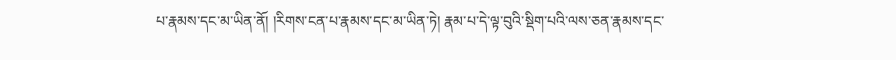པ་རྣམས་དང་མ་ཡིན་ནོ། །རིགས་ངན་པ་རྣམས་དང་མ་ཡིན་ཏེ། རྣམ་པ་དེ་ལྟ་བུའི་སྡིག་པའི་ལས་ཅན་རྣམས་དང་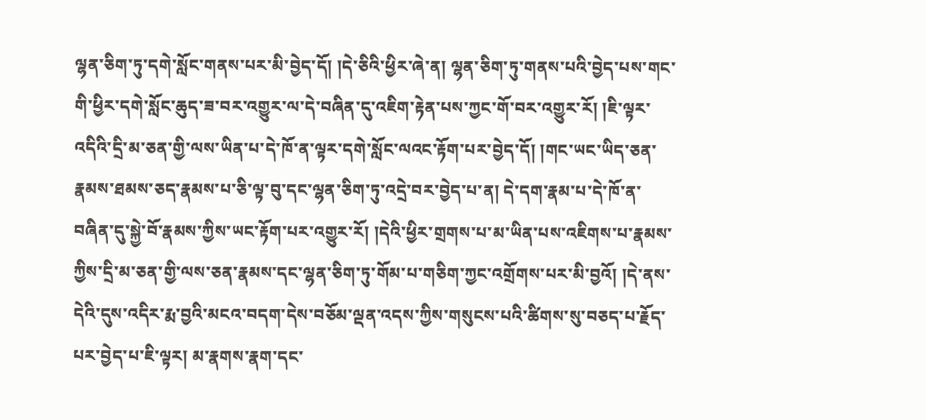ལྷན་ཅིག་ཏུ་དགེ་སློང་གནས་པར་མི་བྱེད་དོ། །དེ་ཅིའི་ཕྱིར་ཞེ་ན། ལྷན་ཅིག་ཏུ་གནས་པའི་བྱེད་པས་གང་གི་ཕྱིར་དགེ་སློང་ཆུད་ཟ་བར་འགྱུར་ལ་དེ་བཞིན་དུ་འཇིག་རྟེན་པས་ཀྱང་གོ་བར་འགྱུར་རོ། །ཇི་ལྟར་འདིའི་དྲི་མ་ཅན་གྱི་ལས་ཡིན་པ་དེ་ཁོ་ན་ལྟར་དགེ་སློང་ལའང་རྟོག་པར་བྱེད་དོ། །གང་ཡང་ཡིད་ཅན་རྣམས་ཐམས་ཅད་རྣམས་པ་ཅི་ལྟ་བུ་དང་ལྷན་ཅིག་ཏུ་འདྲེ་བར་བྱེད་པ་ན། དེ་དག་རྣམ་པ་དེ་ཁོ་ན་བཞིན་དུ་སྐྱེ་བོ་རྣམས་ཀྱིས་ཡང་རྟོག་པར་འགྱུར་རོ། །དེའི་ཕྱིར་གྲགས་པ་མ་ཡིན་པས་འཇིགས་པ་རྣམས་ཀྱིས་དྲི་མ་ཅན་གྱི་ལས་ཅན་རྣམས་དང་ལྷན་ཅིག་ཏུ་གོམ་པ་གཅིག་ཀྱང་འགྲོགས་པར་མི་བྱའོ། །དེ་ནས་དེའི་དུས་འདིར་རྨ་བྱའི་མངའ་བདག་དེས་བཅོམ་ལྡན་འདས་ཀྱིས་གསུངས་པའི་ཚིགས་སུ་བཅད་པ་རྗོད་པར་བྱེད་པ་ཇི་ལྟར། མ་རྣགས་རྣག་དང་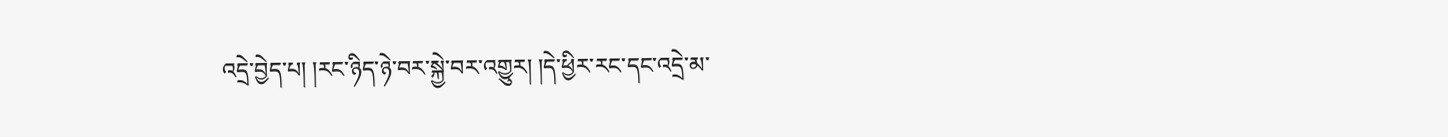འདྲེ་བྱེད་པ། །རང་ཉིད་ཉེ་བར་སྐྱེ་བར་འགྱུར། །དེ་ཕྱིར་རང་དང་འདྲེ་མ་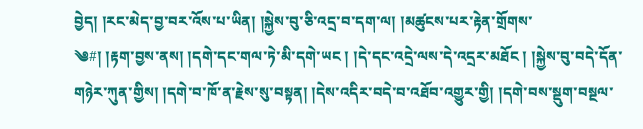བྱེད། །རང་མེད་བྱ་བར་འོས་པ་ཡིན། །སྐྱེས་བུ་ཅི་འདྲ་བ་དག་ལ། །མཚུངས་པར་རྟེན་གྲོགས་
༄#། །རྟག་བྱས་ནས། །དགེ་དང་གལ་ཏེ་མི་དགེ་ཡང ། །དེ་དང་འདྲེ་ལས་དེ་འདྲར་མཐོང ། །སྐྱེས་བུ་བདེ་དོན་གཉེར་ཀུན་གྱིས། །དགེ་བ་ཁོ་ན་རྗེས་སུ་བསྟན། །དེས་འདིར་བདེ་བ་འཐོབ་འགྱུར་གྱི། །དགེ་བས་སྡུག་བསྔལ་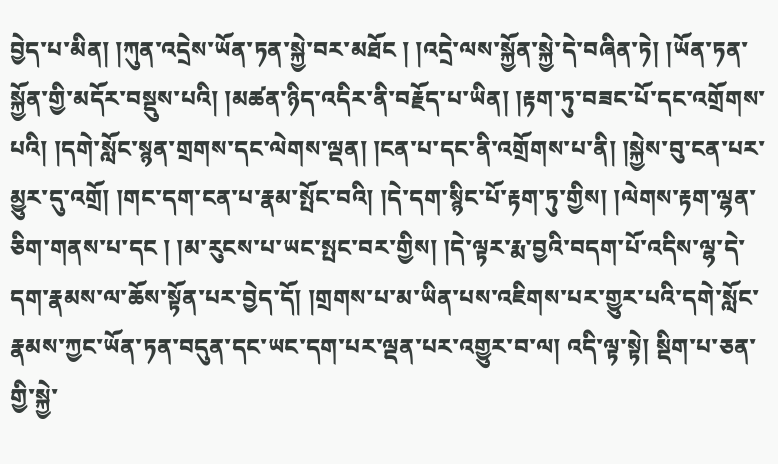བྱེད་པ་མིན། །ཀུན་འདྲེས་ཡོན་ཏན་སྐྱེ་བར་མཐོང ། །འདྲེ་ལས་སྐྱོན་སྐྱེ་དེ་བཞིན་ཏེ། །ཡོན་ཏན་སྐྱོན་གྱི་མདོར་བསྡུས་པའི། །མཚན་ཉིད་འདིར་ནི་བརྗོད་པ་ཡིན། །རྟག་ཏུ་བཟང་པོ་དང་འགྲོགས་པའི། །དགེ་སློང་སྙན་གྲགས་དང་ལེགས་ལྡན། །ངན་པ་དང་ནི་འགྲོགས་པ་ནི། །སྐྱེས་བུ་ངན་པར་མྱུར་དུ་འགྲོ། །གང་དག་ངན་པ་རྣམ་སྤོང་བའི། །དེ་དག་སྙིང་པོ་རྟག་ཏུ་གྱིས། །ལེགས་རྟག་ལྷན་ཅིག་གནས་པ་དང ། །མ་རུངས་པ་ཡང་སྤང་བར་གྱིས། །དེ་ལྟར་རྨ་བྱའི་བདག་པོ་འདིས་ལྷ་དེ་དག་རྣམས་ལ་ཆོས་སྟོན་པར་བྱེད་དོ། །གྲགས་པ་མ་ཡིན་པས་འཇིགས་པར་གྱུར་པའི་དགེ་སློང་རྣམས་ཀྱང་ཡོན་ཏན་བདུན་དང་ཡང་དག་པར་ལྡན་པར་འགྱུར་བ་ལ། འདི་ལྟ་སྟེ། སྡིག་པ་ཅན་གྱི་སྐྱེ་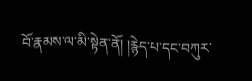བོ་རྣམས་ལ་མི་སྟེན་ནོ། །རྙེད་པ་དང་བཀུར་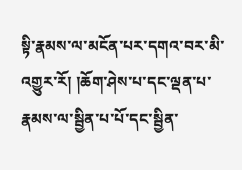སྟི་རྣམས་ལ་མངོན་པར་དགའ་བར་མི་འགྱུར་རོ། །ཆོག་ཤེས་པ་དང་ལྡན་པ་རྣམས་ལ་སྦྱིན་པ་པོ་དང་སྦྱིན་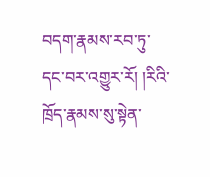བདག་རྣམས་རབ་ཏུ་དང་བར་འགྱུར་རོ། །རིའི་ཁྲོད་རྣམས་སུ་སྟེན་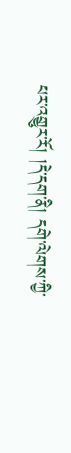པར་འགྱུར་རོ། །དེ་དག་ནི། དགེ་ལེགས་ཀྱི་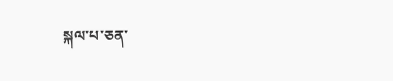སྐལ་པ་ཅན་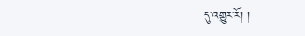དུ་འགྱུར་རོ། །